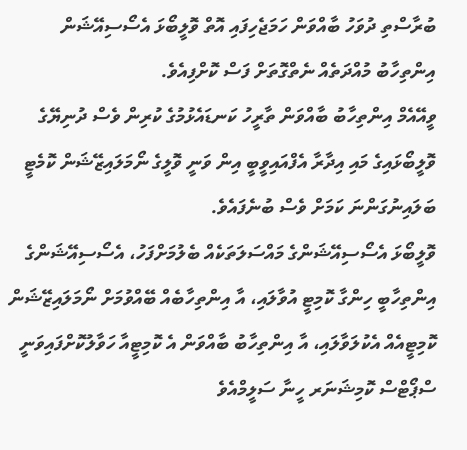ބުރާސްތި ދުވަހު ބާއްވަން ހަމަޖެހިފައި އޮތް ވޮލީބޯޅަ އެސޯސިއޭޝަން އިންތިހާބު މުއްދަތެއް ނެތްގޮތަށް ފަސް ކޮށްފިއެވެ.
ވީއޭއެމް އިންތިހާބު ބާއްވަން ތާރީހު ކަނޑައެޅުމުގެ ކުރިން ވެސް ދުނިޔޭގެ ވޮލީބޯޅައިގެ މައި އިދާރާ އެފްއައިވީބީ އިން ވަނީ ވޮލީގެ ނޯމަލައިޒޭޝަން ކޮމެޓީ ބަލައިނުގަންނަ ކަމަށް ވެސް ބުނެފައެވެ.
ވޮލީބޯޅަ އެސޯސިއޭޝަންގެ މައްސަލަތަކެއް ބެލުމަށްފަހު، އެސޯސިއޭޝަންގެ އިންތިހާބީ ހިންގާ ކޮމިޓީ އުވާލައި، އާ އިންތިހާބެއް ބޭއްވުމަށް ނޯމަލައިޒޭޝަން ކޮމިޓީއެއް އެކުލަވާލައި، އާ އިންތިހާބު ބާއްވަން އެ ކޮމިޓީއާ ހަވާލުކޮށްފައިވަނީ ސްޕޯޓްސް ކޮމިޝަނަރ ހީނާ ސަލީމްއެވެ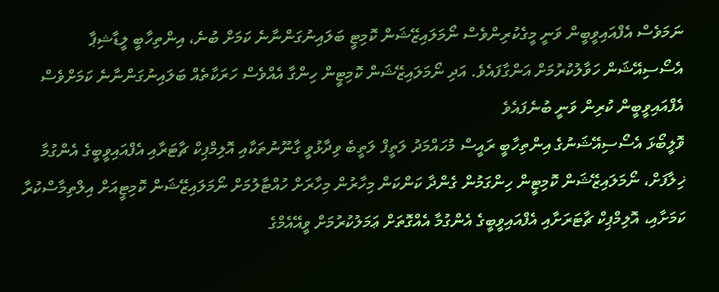ނަމަވެސް އެފްއައިވީބީން ވަނީ މީގެކުރިންވެސް ނޯމަލައިޒޭޝަން ކޮމިޓީ ބަލައިނުގަންނާނެ ކަމަށް ބުނެ، އިންތިހާބީ ލީޑާޝިޕާ އެސޯސިއޭޝަން ހަވާލުކުރުމަށް އަންގާފައެވެ. އަދި ނޯމަލައިޒޭޝަން ކޮމިޓީން ހިންގާ އެއްވެސް ހަރަކާތެއް ބަލައިނުގަންނާނެ ކަމަށްވެސް އެފްއައިވީބީން ކުރިން ވަނީ ބުނެފައެވެ
ވޮލީބޯޅަ އެސޯސިއޭޝަނުގެ އިންތިހާބީ ރައީސް މުހައްމަދު ލަތީފް ލަތީބެ ވިދާޅުވީ ގާނޫނުތަކާއި އޮލިމްޕިކް ޗާޓަރާއި އެފްއައިވީބީގެ އެންގުމާ ޚިލާފަށް، ނޯމަލައިޒޭޝަން ކޮމިޓީން ހިންގަމުން ގެންދާ ކަންކަން މިހާރުން މިހާރަށް ހުއްޓާލުމަށް ނޯމަލައިޒޭޝަން ކޮމިޓީއަށް އިލްތިމާސްކުރާ ކަމަށާއި، އޮލިމްޕިކް ޗާޓަރަށާއި އެފްއައިވީބީގެ އެންގުމާ އެއްގޮތަށް ޢަމަލުކުރުމަށް ވީއޭއެމްގެ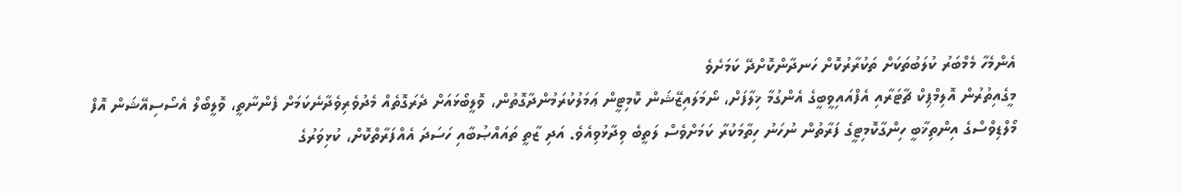އެންމެހާ މެމްބަރު ކުލަބުތަކަށް ތަކުރާރުކޮށް ހަނދާންކޮށްދޭ ކަމަށެވެ
މީގެއިތުރުން އޮލިމްޕިކް ޗާޓަރާއި އެފްއައިވީބީގެ އެންގުމާ ޚިލާފަށް، ނޯމަލައިޒޭޝަން ކޮމިޓީން ޢަމަލުކުރަމުންދާގޮތުން، ވޮލީބޯޅައަށް ދެރަގޮތެއް މެދުވެރިވެދާނެކަމަށް ފެންނާތީ، ވޮލީބޯލް އެސޯސިއޭޝަން އޮފް މޯލްޑިވްސްގެ އިންތިޚާބީ ހިންގާކޮމިޓީގެ ފަރާތުން ނުހަނު ހިތާމަކުރާ ކަމަށްވެސް ލަތީބެ ވިދާޅުވިއެވެ. އަދި ޒާތީ ތައައްޞުބާއި ހަސަދަ އެއްފަރާތްކޮށް، ކުޅިވަރުގެ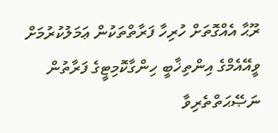ރޫޙާ އެއްގޮތަށް ހުރިހާ ފަރާތްތަކުން ޢަމަލުކުރުމަށް ވީއޭއެމްގެ އިންތިޚާބީ ހިންގާކޮމިޓީގެ ފަރާތުން ނަޞޭޙަތްތެރިވާ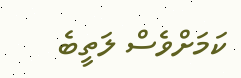ކަމަށްވެސް ލަތީބެ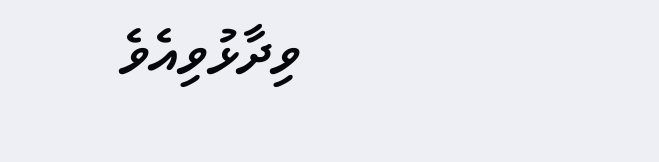ވިދާޅުވިއެވެ